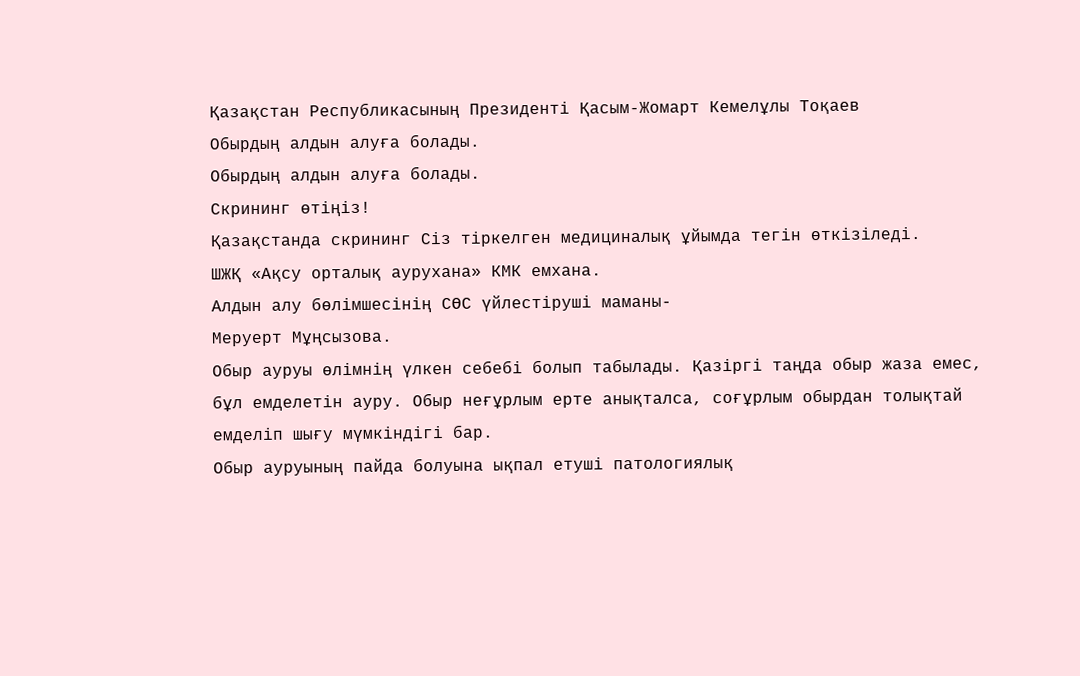Қазақстан Республикасының Президенті Қасым-Жомарт Кемелұлы Тоқаев
Обырдың алдын алуға болады.
Обырдың алдын алуға болады.
Скрининг өтіңіз!
Қазақстанда скрининг Сіз тіркелген медициналық ұйымда тегін өткізіледі.
ШЖҚ «Ақсу орталық аурухана» КМК емхана.
Алдын алу бөлімшесінің СӨС үйлестіруші маманы-
Меруерт Мұңсызова.
Обыр ауруы өлімнің үлкен себебі болып табылады. Қазіргі таңда обыр жаза емес, бұл емделетін ауру. Обыр неғұрлым ерте анықталса, соғұрлым обырдан толықтай емделіп шығу мүмкіндігі бар.
Обыр ауруының пайда болуына ықпал етуші патологиялық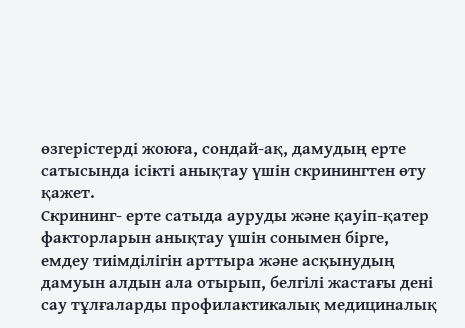өзгерістерді жоюға, сондай-ақ, дамудың ерте сатысында ісікті анықтау үшін скринингтен өту қажет.
Скрининг- ерте сатыда ауруды және қауіп-қатер факторларын анықтау үшін сонымен бірге, емдеу тиімділігін арттыра және асқынудың дамуын алдын ала отырып, белгілі жастағы дені сау тұлғаларды профилактикалық медициналық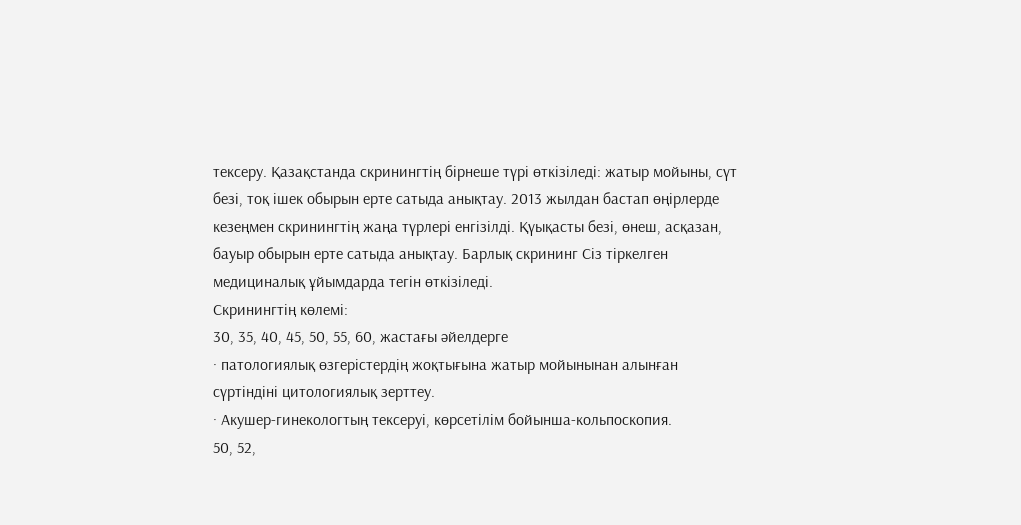тексеру. Қазақстанда скринингтің бірнеше түрі өткізіледі: жатыр мойыны, сүт безі, тоқ ішек обырын ерте сатыда анықтау. 2013 жылдан бастап өңірлерде кезеңмен скринингтің жаңа түрлері енгізілді. Қүықасты безі, өнеш, асқазан, бауыр обырын ерте сатыда анықтау. Барлық скрининг Сіз тіркелген медициналық ұйымдарда тегін өткізіледі.
Скринингтің көлемі:
30, 35, 40, 45, 50, 55, 60, жастағы әйелдерге
· патологиялық өзгерістердің жоқтығына жатыр мойынынан алынған сүртіндіні цитологиялық зерттеу.
· Акушер-гинекологтың тексеруі, көрсетілім бойынша-кольпоскопия.
50, 52,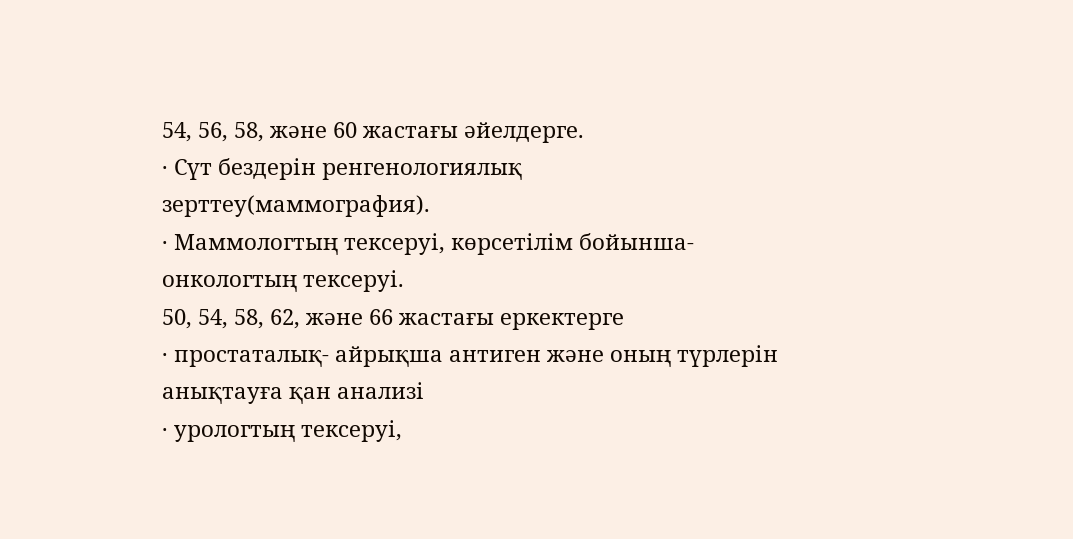54, 56, 58, және 60 жастағы әйелдерге.
· Сүт бездерін ренгенологиялық зерттеу(маммография).
· Маммологтың тексеруі, көрсетілім бойынша-онкологтың тексеруі.
50, 54, 58, 62, және 66 жастағы еркектерге
· простаталық- айрықша антиген және оның түрлерін анықтауға қан анализі
· урологтың тексеруі,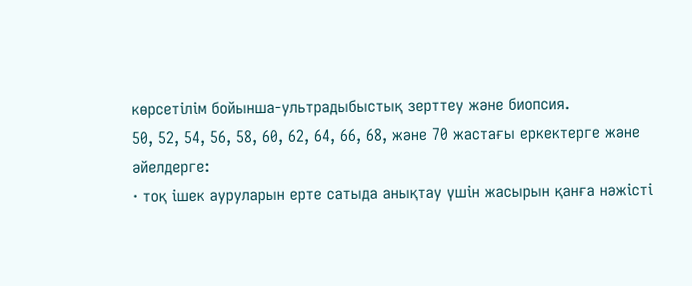көрсетілім бойынша-ультрадыбыстық зерттеу және биопсия.
50, 52, 54, 56, 58, 60, 62, 64, 66, 68, және 70 жастағы еркектерге және әйелдерге:
· тоқ ішек ауруларын ерте сатыда анықтау үшін жасырын қанға нәжісті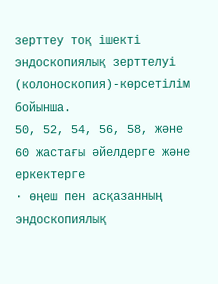зерттеу тоқ ішекті эндоскопиялық зерттелуі (колоноскопия)-көрсетілім бойынша.
50, 52, 54, 56, 58, және 60 жастағы әйелдерге және еркектерге
· өңеш пен асқазанның эндоскопиялық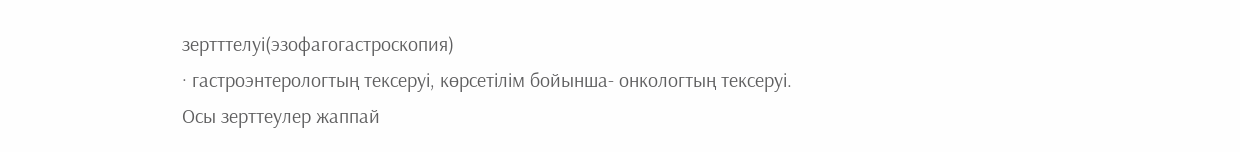зертттелуі(эзофагогастроскопия)
· гастроэнтерологтың тексеруі, көрсетілім бойынша- онкологтың тексеруі.
Осы зерттеулер жаппай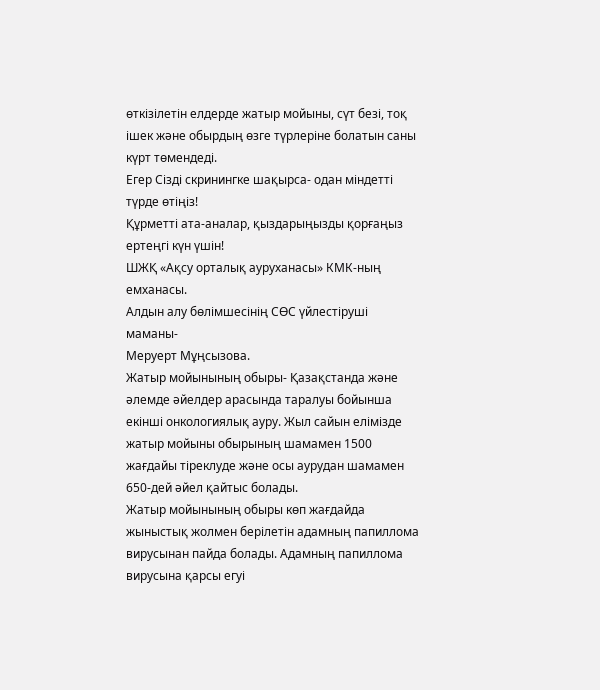өткізілетін елдерде жатыр мойыны, сүт безі, тоқ ішек және обырдың өзге түрлеріне болатын саны күрт төмендеді.
Егер Сізді скринингке шақырса- одан міндетті түрде өтіңіз!
Құрметті ата-аналар, қыздарыңызды қорғаңыз ертеңгі күн үшін!
ШЖҚ «Ақсу орталық ауруханасы» КМК-ның емханасы.
Алдын алу бөлімшесінің СӨС үйлестіруші маманы-
Меруерт Мұңсызова.
Жатыр мойынының обыры- Қазақстанда және әлемде әйелдер арасында таралуы бойынша екінші онкологиялық ауру. Жыл сайын елімізде жатыр мойыны обырының шамамен 1500 жағдайы тіреклуде және осы аурудан шамамен 650-дей әйел қайтыс болады.
Жатыр мойынының обыры көп жағдайда жыныстық жолмен берілетін адамның папиллома вирусынан пайда болады. Адамның папиллома вирусына қарсы егуі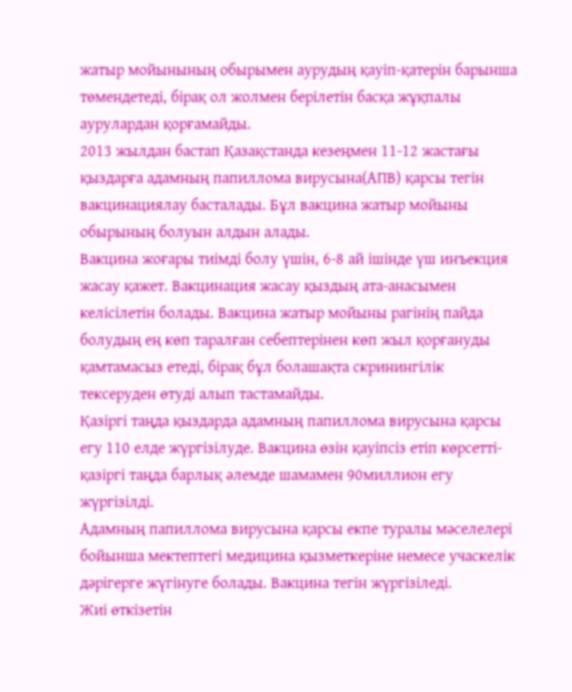жатыр мойынының обырымен аурудың қауіп-қатерін барынша төмендетеді, бірақ ол жолмен берілетін басқа жұқпалы аурулардан қорғамайды.
2013 жылдан бастап Қазақстанда кезеңмен 11-12 жастағы қыздарға адамның папиллома вирусына(АПВ) қарсы тегін вакцинациялау басталады. Бұл вакцина жатыр мойыны обырының болуын алдын алады.
Вакцина жоғары тиімді болу үшін, 6-8 ай ішінде үш инъекция жасау қажет. Вакцинация жасау қыздың ата-анасымен келісілетін болады. Вакцина жатыр мойыны рагінің пайда болудың ең көп таралған себептерінен көп жыл қорғануды қамтамасыз етеді, бірақ бұл болашақта скринингілік тексеруден өтуді алып тастамайды.
Қазіргі таңда қыздарда адамның папиллома вирусына қарсы егу 110 елде жүргізілуде. Вакцина өзін қауіпсіз етіп көрсетті- қазіргі таңда барлық әлемде шамамен 90миллион егу жүргізілді.
Адамның папиллома вирусына қарсы екпе туралы мәселелері бойынша мектептегі медицина қызметкеріне немесе учаскелік дәрігерге жүгінуге болады. Вакцина тегін жүргізіледі.
Жиі өткізетін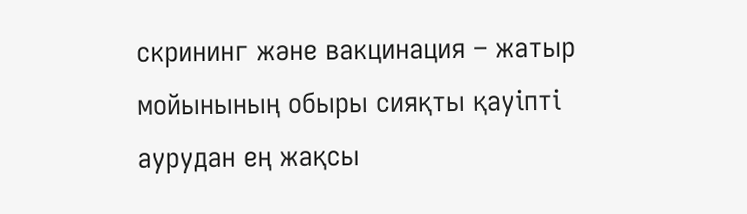скрининг және вакцинация – жатыр мойынының обыры сияқты қауіпті аурудан ең жақсы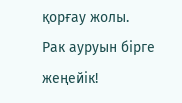қорғау жолы.
Рак ауруын бірге жеңейік!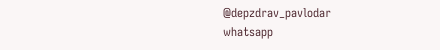@depzdrav_pavlodar
whatsapp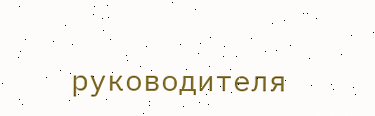руководителя